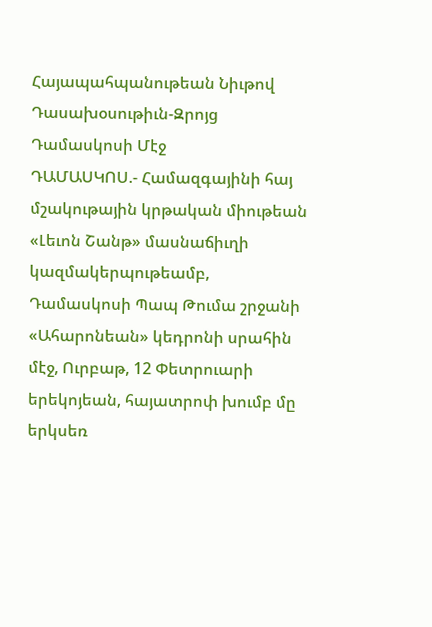Հայապահպանութեան Նիւթով Դասախօսութիւն-Զրոյց Դամասկոսի Մէջ
ԴԱՄԱՍԿՈՍ.- Համազգայինի հայ մշակութային կրթական միութեան «Լեւոն Շանթ» մասնաճիւղի կազմակերպութեամբ, Դամասկոսի Պապ Թումա շրջանի «Ահարոնեան» կեդրոնի սրահին մէջ, Ուրբաթ, 12 Փետրուարի երեկոյեան, հայատրոփ խումբ մը երկսեռ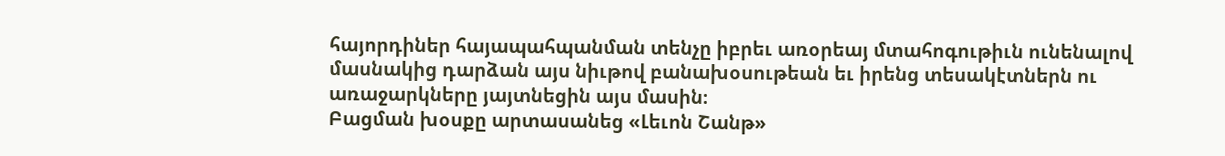հայորդիներ հայապահպանման տենչը իբրեւ առօրեայ մտահոգութիւն ունենալով մասնակից դարձան այս նիւթով բանախօսութեան եւ իրենց տեսակէտներն ու առաջարկները յայտնեցին այս մասին։
Բացման խօսքը արտասանեց «Լեւոն Շանթ»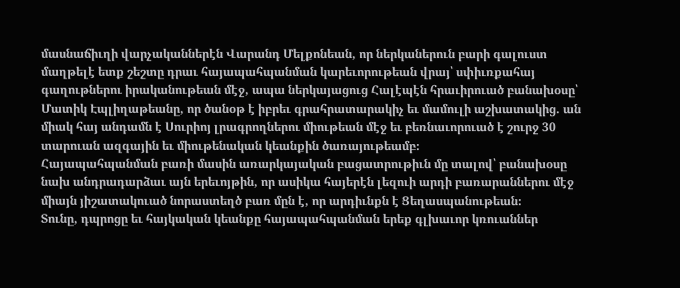մասնաճիւղի վարչականներէն Վարանդ Մելքոնեան, որ ներկաներուն բարի գալուստ մաղթելէ ետք շեշտը դրաւ հայապահպանման կարեւորութեան վրայ՝ սփիւռքահայ գաղութներու իրականութեան մէջ, ապա ներկայացուց Հալէպէն հրաւիրուած բանախօսը՝ Մատիկ Էպլիղաթեանը, որ ծանօթ է իբրեւ գրահրատարակիչ եւ մամուլի աշխատակից. ան միակ հայ անդամն է Սուրիոյ լրագրողներու միութեան մէջ եւ բեռնաւորուած է շուրջ 30 տարուան ազգային եւ միութենական կեանքին ծառայութեամբ։
Հայապահպանման բառի մասին առարկայական բացատրութիւն մը տալով՝ բանախօսը նախ անդրադարձաւ այն երեւոյթին, որ ասիկա հայերէն լեզուի արդի բառարաններու մէջ միայն յիշատակուած նորաստեղծ բառ մըն է, որ արդիւնքն է Ցեղասպանութեան։
Տունը, դպրոցը եւ հայկական կեանքը հայապահպանման երեք գլխաւոր կռուաններ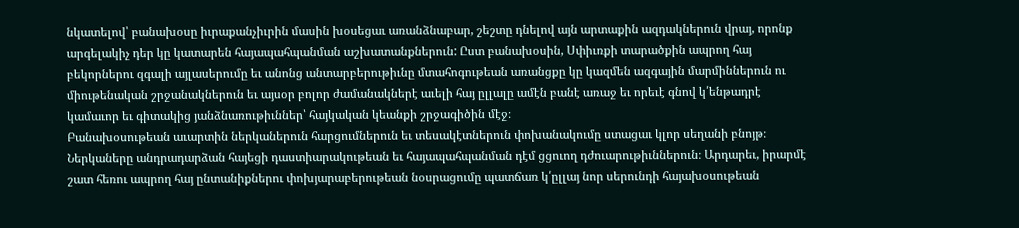նկատելով՝ բանախօսը իւրաքանչիւրին մասին խօսեցաւ առանձնաբար, շեշտը դնելով այն արտաքին ազդակներուն վրայ, որոնք արգելակիչ դեր կը կատարեն հայապահպանման աշխատանքներուն: Ըստ բանախօսին, Սփիւռքի տարածքին ապրող հայ բեկորներու զգալի այլասերումը եւ անոնց անտարբերութիւնը մտահոգութեան առանցքը կը կազմեն ազգային մարմիններուն ու միութենական շրջանակներուն եւ այսօր բոլոր ժամանակներէ աւելի հայ ըլլալը ամէն բանէ առաջ եւ որեւէ գնով կ՛ենթադրէ կամաւոր եւ գիտակից յանձնառութիւններ՝ հայկական կեանքի շրջագիծին մէջ։
Բանախօսութեան աւարտին ներկաներուն հարցումներուն եւ տեսակէտներուն փոխանակումը ստացաւ կլոր սեղանի բնոյթ։ Ներկաները անդրադարձան հայեցի դաստիարակութեան եւ հայապահպանման դէմ ցցուող դժուարութիւններուն։ Արդարեւ, իրարմէ շատ հեռու ապրող հայ ընտանիքներու փոխյարաբերութեան նօսրացումը պատճառ կ՛ըլլայ նոր սերունդի հայախօսութեան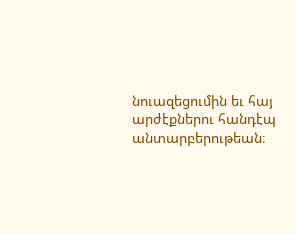նուազեցումին եւ հայ արժէքներու հանդէպ անտարբերութեան։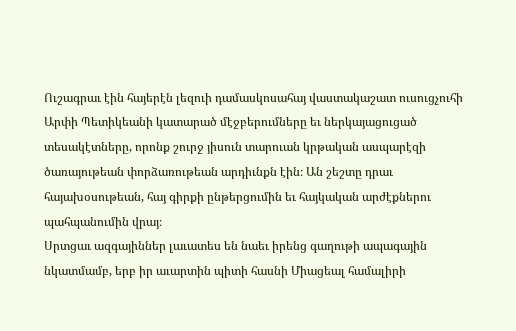Ուշագրաւ էին հայերէն լեզուի դամասկոսահայ վաստակաշատ ուսուցչուհի Արփի Պետիկեանի կատարած մէջբերումները եւ ներկայացուցած տեսակէտները, որոնք շուրջ յիսուն տարուան կրթական ասպարէզի ծառայութեան փորձառութեան արդիւնքն էին։ Ան շեշտը դրաւ հայախօսութեան, հայ գիրքի ընթերցումին եւ հայկական արժէքներու պահպանումին վրայ։
Սրտցաւ ազգայիններ լաւատես են նաեւ իրենց գաղութի ապագային նկատմամբ, երբ իր աւարտին պիտի հասնի Միացեալ համալիրի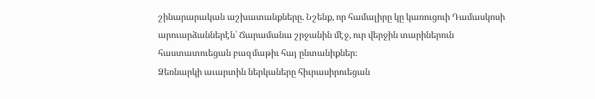շինարարական աշխատանքները. Նշենք, որ համալիրը կը կառուցուի Դամասկոսի արուարձաններէն՝ Ճարամանա շրջանին մէջ, ուր վերջին տարիներուն հաստատուեցան բազմաթիւ հայ ընտանիքներ։
Ձեռնարկի աւարտին ներկաները հիւրասիրուեցան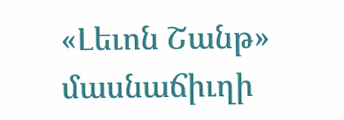«Լեւոն Շանթ» մասնաճիւղի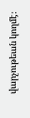վարչութեան կողմէ։